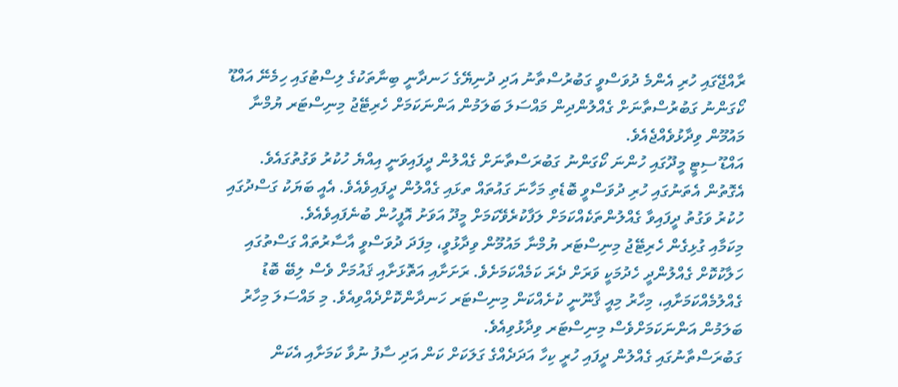ރާއްޖޭގައި ހުރި އެންމެ ދުވަސްވީ ގަބުރުސްތާނު އަދި ދުނިޔޭގެ ހަނދާނީ ބިނާތަކުގެ ލިސްޓުގައި ހިމެނޭ އައްޑޫ ކޯގަންނު ގަބުރުސްތާނަށް ގެއްލުންދިން މައްސަލަ ބަލަމުން އަންނަކަމަށް ހެރިޓޭޖު މިނިސްޓަރ ޔުމްނާ މައުމޫން ވިދާޅުވެއްޖެއެވެ.
އައްޑޫ ސިޓީ މީދޫގައި ހުންނަ ކޯގަންނު ގަބުރަސްތާނަށް ގެއްލުން ދީފައިވަނީ އިއްޔެ ހުކުރު ވަގުތުގައެވެ. އެގޮތުން އެތަނުގައި ހުރި ދުވަސްވީ ބޮޑެތި މަހާނަ ގައުތައް ތޅައި ގެއްލުން ދީފައިވެއެވެ. އެއީ ބަޔަކު ގަސްދުގައި ހުކުރު ވަގުތު ދީފައިވާ ގެއްލުންތަކެއްކަމަށް ލަފާކުރެވޭކަމަށް މީދޫ އަވަށު އޮފީހުން ބުނެފައިވެއެވެ.
މިކަމާއި ގުޅިގެން ހެރިޓޭޖު މިނިސްޓަރ ޔުމްނާ މައުމޫން ވިދާޅުވީ، މިފަދަ ދުވަސްވީ އާސާރުތައް ގަސްތުގައި ހަލާކުކޮށް ގެއްލުންދީ ހެދުމަކީ ވަރަށް ދެރަ ކަމެއްކަމަށެވެ. ރަށަށާއި އަތޮޅަށާއި ޤައުމަށް ވެސް ލިބޭ ބޮޑު ގެއްލުމެއްކަމަށާއި، މިހާރު މިއީ ޤާނޫނީ ކުށެއްކަން މިނިސްޓަރ ހަނދާންކޮށްދެއްވިއެވެ. މި މައްސަލަ މިހާރު ބަލަމުން އަންނަކަމަށްވެސް މިނިސްޓަރ ވިދާޅުވިއެވެ.
ގަބުރަސްތާނުގައި ގެއްލުން ދީފައި ހުރީ ކިހާ އަދަދެއްގެ ގަލަކަށް ކަން އަދި ސާފު ނުވާ ކަމަށާއި އެކަން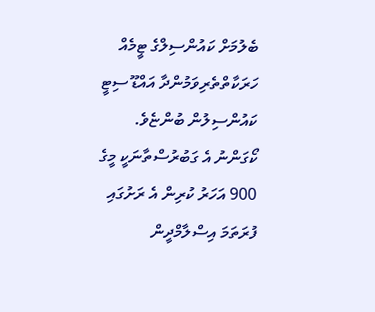ބެލުމަށް ކައުންސިލްގެ ޓީމެއް ހަރަކާތްތެރިވަމުންދާ އައްޑޫ ސިޓީ ކައުންސިލުން ބުންޏެވެ.
ކޯގަންނު އެ ގަބުރުސްތާނަކީ މީގެ 900 އަހަރު ކުރިން އެ ރަށުގައި ފުރަތަމަ އިސްލާމްދީން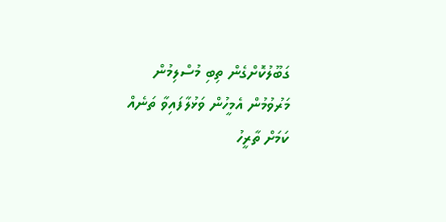ގަބޫލުކޮށްގެން ތިބި މުސްލިމުން މަރުވުމުން އެމީހުން ވަޅުލާފައިވާ ތަނެއް ކަމަށް ތާރީހު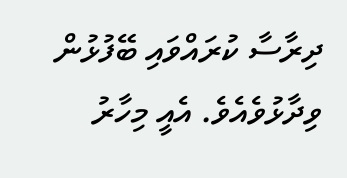ދިރާސާ ކުރައްވައި ބޭފުޅުން ވިދާޅުވެއެވެ. އެއީ މިހާރު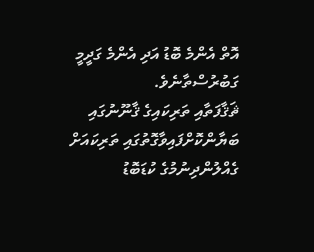އޮތް އެންމެ ބޮޑު އަދި އެންމެ ގަދީމީ ގަބުރުސްތާނެވެ.
ޘަޤާފަތާއި ތަރިކައިގެ ޤާނޫނުގައި ބަޔާންކޮށްފައިވާގޮތުގައި ތަރިކައަށް ގެއްލުންދިނުމުގެ ކުޑަބޮޑު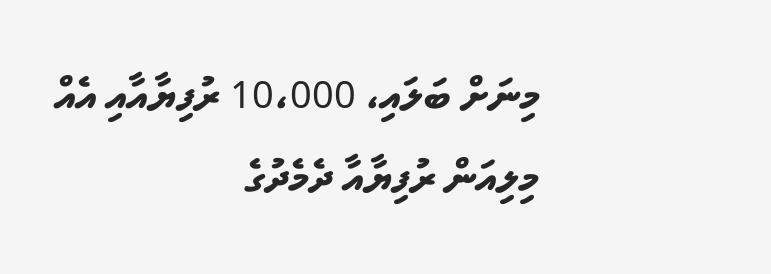މިނަށް ބަލައި، 10،000 ރުފިޔާއާއި އެއް މިލިއަން ރުފިޔާއާ ދެމެދުގެ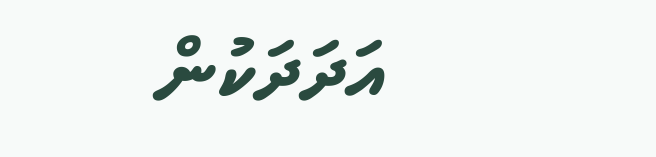އަދަދަކުން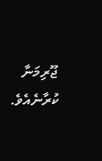ޖޫރިމަނާ ކުރާނެއެވެ.